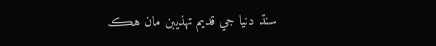سنڌ دنيا جي قديم تهذيبن مان هڪ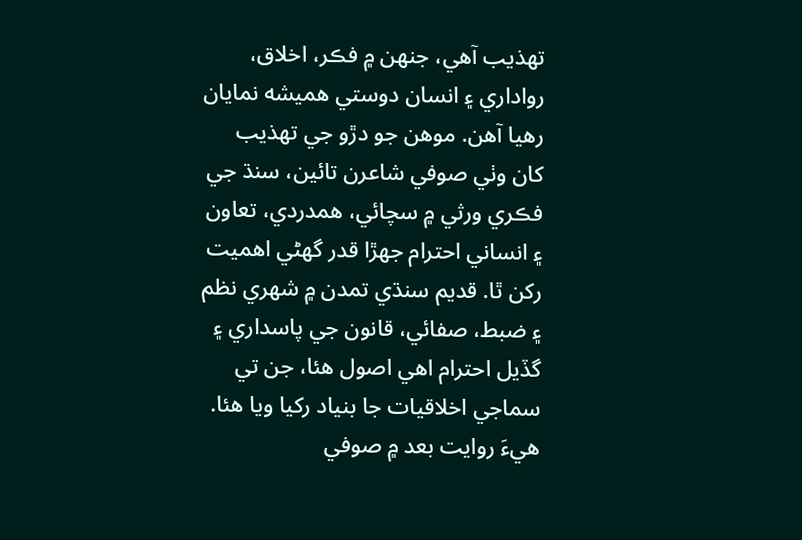تهذيب آهي، جنهن ۾ فڪر، اخلاق، رواداري ۽ انسان دوستي هميشه نمايان رهيا آهن. موهن جو دڙو جي تهذيب کان وٺي صوفي شاعرن تائين، سنڌ جي فڪري ورثي ۾ سچائي، همدردي، تعاون ۽ انساني احترام جهڙا قدر گهڻي اهميت رکن ٿا. قديم سنڌي تمدن ۾ شهري نظم ۽ ضبط، صفائي، قانون جي پاسداري ۽ گڏيل احترام اهي اصول هئا، جن تي سماجي اخلاقيات جا بنياد رکيا ويا هئا. هيءَ روايت بعد ۾ صوفي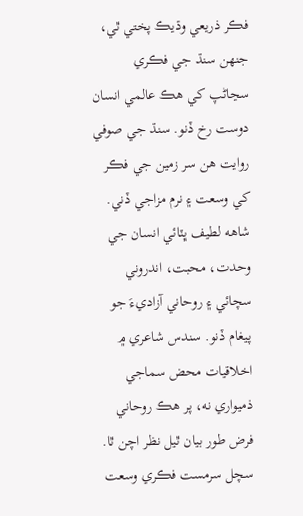فڪر ذريعي وڌيڪ پختي ٿي، جنهن سنڌ جي فڪري سڃاڻپ کي هڪ عالمي انسان دوست رخ ڏنو. سنڌ جي صوفي روايت هن سر زمين جي فڪر کي وسعت ۽ نرم مزاجي ڏني. شاهه لطيف ڀٽائي انسان جي وحدت، محبت، اندروني سچائي ۽ روحاني آزاديءَ جو پيغام ڏنو. سندس شاعري ۾ اخلاقيات محض سماجي ذميواري نه، پر هڪ روحاني فرض طور بيان ٿيل نظر اچن ٿا. سچل سرمست فڪري وسعت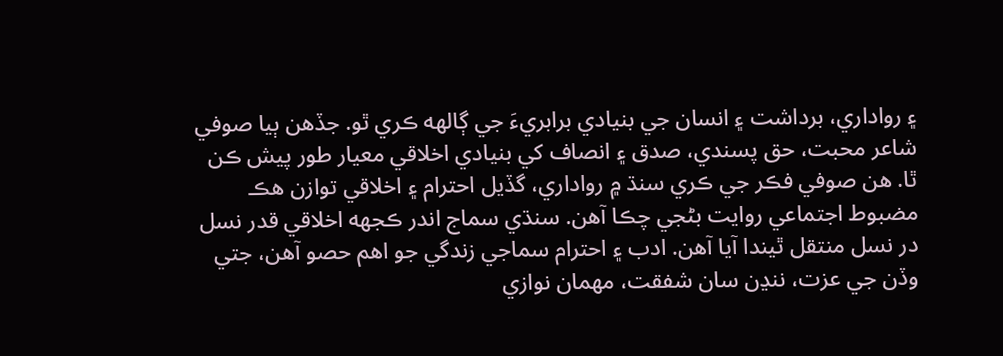۽ رواداري، برداشت ۽ انسان جي بنيادي برابريءَ جي ڳالهه ڪري ٿو. جڏهن ٻيا صوفي شاعر محبت، حق پسندي، صدق ۽ انصاف کي بنيادي اخلاقي معيار طور پيش ڪن ٿا. هن صوفي فڪر جي ڪري سنڌ ۾ رواداري، گڏيل احترام ۽ اخلاقي توازن هڪ مضبوط اجتماعي روايت بڻجي چڪا آهن. سنڌي سماج اندر ڪجهه اخلاقي قدر نسل در نسل منتقل ٿيندا آيا آهن. ادب ۽ احترام سماجي زندگي جو اهم حصو آهن، جتي وڏن جي عزت، ننڍن سان شفقت، مهمان نوازي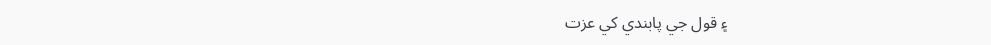۽ قول جي پابندي کي عزت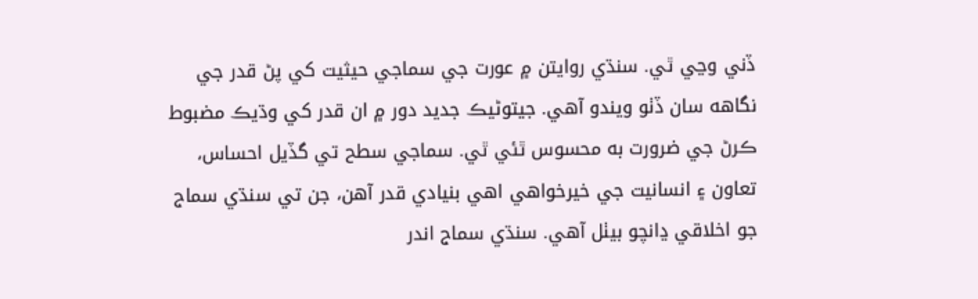ڏني وڃي ٿي. سنڌي روايتن ۾ عورت جي سماجي حيثيت کي پڻ قدر جي نگاهه سان ڏٺو ويندو آهي. جيتوڻيڪ جديد دور ۾ ان قدر کي وڌيڪ مضبوط ڪرڻ جي ضرورت به محسوس ٿئي ٿي. سماجي سطح تي گڏيل احساس، تعاون ۽ انسانيت جي خيرخواهي اهي بنيادي قدر آهن، جن تي سنڌي سماج جو اخلاقي ڍانچو بيٺل آهي. سنڌي سماج اندر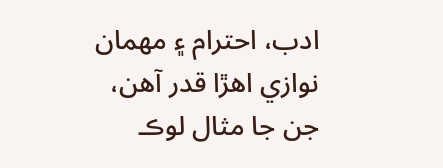ادب، احترام ۽ مهمان نوازي اهڙا قدر آهن، جن جا مثال لوڪ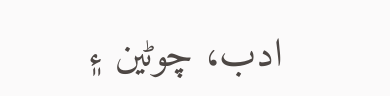ادب، چوڻين ۽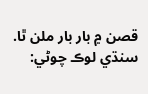قصن ۾ بار بار ملن ٿا. سنڌي لوڪ چوڻي: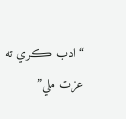“ادب ڪري ته عزت ملي”